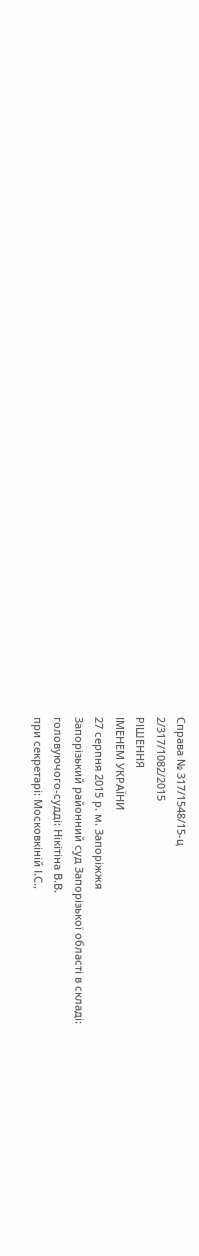Справа № 317/1548/15-ц
2/317/1082/2015
РІШЕННЯ
ІМЕНЕМ УКРАЇНИ
27 серпня 2015 р. м. Запоріжжя
Запорізький районний суд Запорізької області в складі:
головуючого-судді: Нікітіна В.В.
при секретарі: Московкіній І.С.,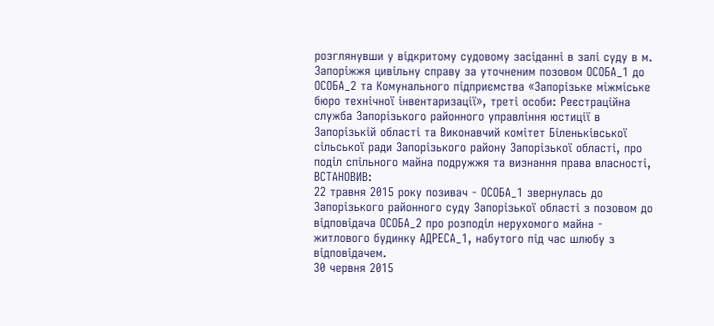розглянувши у відкритому судовому засіданні в залі суду в м. Запоріжжя цивільну справу за уточненим позовом ОСОБА_1 до ОСОБА_2 та Комунального підприємства «Запорізьке міжміське бюро технічної інвентаризації», треті особи: Реєстраційна служба Запорізького районного управління юстиції в Запорізькій області та Виконавчий комітет Біленьківської сільської ради Запорізького району Запорізької області, про поділ спільного майна подружжя та визнання права власності,
ВСТАНОВИВ:
22 травня 2015 року позивач - ОСОБА_1 звернулась до Запорізького районного суду Запорізької області з позовом до відповідача ОСОБА_2 про розподіл нерухомого майна - житлового будинку АДРЕСА_1, набутого під час шлюбу з відповідачем.
30 червня 2015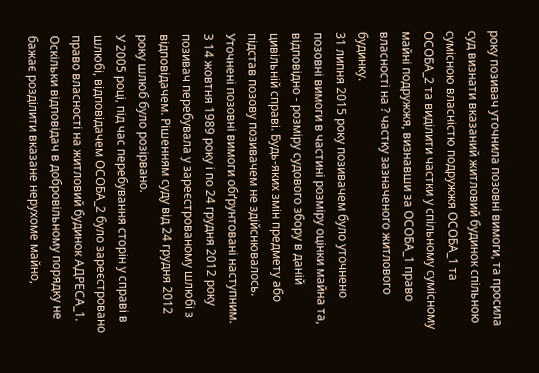року позивач уточнила позовні вимоги, та просила суд визнати вказаний житловий будинок спільною сумісною власністю подружжя ОСОБА_1 та ОСОБА_2 та виділити частки у спільному сумісному майні подружжя, визнавши за ОСОБА_1 право власності на ? частку зазначеного житлового будинку.
31 липня 2015 року позивачем було уточнено позовні вимоги в частині розміру оцінки майна та, відповідно - розміру судового збору в даній цивільній справі. Будь-яких змін предмету або підстав позову позивачем не здійснювалось.
Уточнені позовні вимоги обґрунтовані наступним.
З 14 жовтня 1989 року і по 24 грудня 2012 року позивач перебувала у зареєстрованому шлюбі з відповідачем. Рішенням суду від 24 грудня 2012 року шлюб було розірвано.
У 2005 році, під час перебування сторін у справі в шлюбі, відповідачем ОСОБА_2 було зареєстровано право власності на житловий будинок АДРЕСА_1.
Оскільки відповідач в добровільному порядку не бажає розділити вказане нерухоме майно,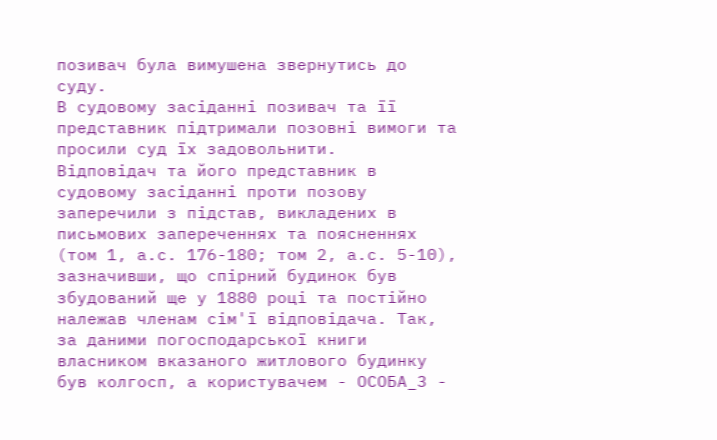позивач була вимушена звернутись до суду.
В судовому засіданні позивач та її представник підтримали позовні вимоги та просили суд їх задовольнити.
Відповідач та його представник в судовому засіданні проти позову заперечили з підстав, викладених в письмових запереченнях та поясненнях (том 1, а.с. 176-180; том 2, а.с. 5-10), зазначивши, що спірний будинок був збудований ще у 1880 році та постійно належав членам сім'ї відповідача. Так, за даними погосподарської книги власником вказаного житлового будинку був колгосп, а користувачем - ОСОБА_3 -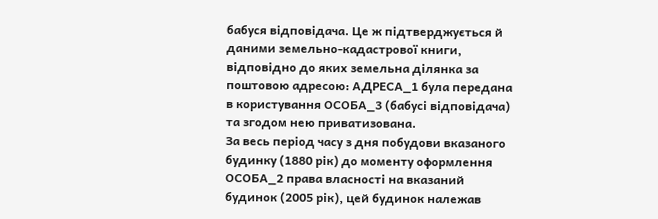бабуся відповідача. Це ж підтверджується й даними земельно-кадастрової книги, відповідно до яких земельна ділянка за поштовою адресою: АДРЕСА_1 була передана в користування ОСОБА_3 (бабусі відповідача) та згодом нею приватизована.
За весь період часу з дня побудови вказаного будинку (1880 рік) до моменту оформлення ОСОБА_2 права власності на вказаний будинок (2005 рік), цей будинок належав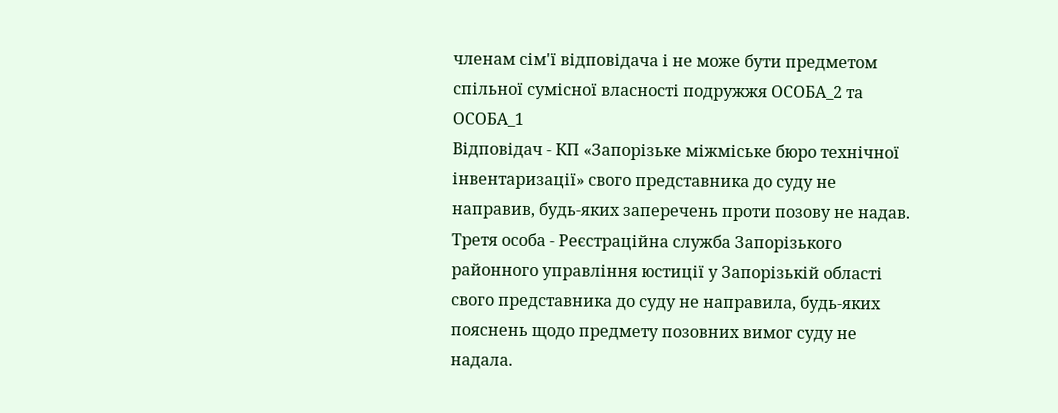членам сім'ї відповідача і не може бути предметом спільної сумісної власності подружжя ОСОБА_2 та ОСОБА_1
Відповідач - КП «Запорізьке міжміське бюро технічної інвентаризації» свого представника до суду не направив, будь-яких заперечень проти позову не надав.
Третя особа - Реєстраційна служба Запорізького районного управління юстиції у Запорізькій області свого представника до суду не направила, будь-яких пояснень щодо предмету позовних вимог суду не надала.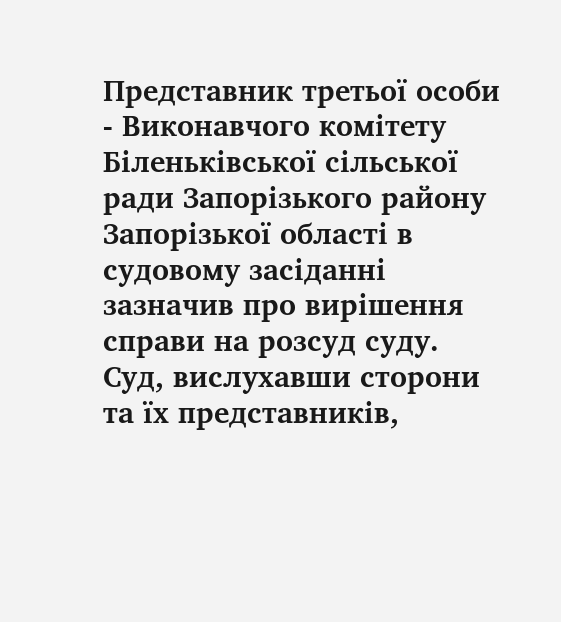Представник третьої особи - Виконавчого комітету Біленьківської сільської ради Запорізького району Запорізької області в судовому засіданні зазначив про вирішення справи на розсуд суду.
Суд, вислухавши сторони та їх представників,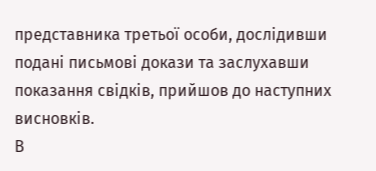представника третьої особи, дослідивши подані письмові докази та заслухавши показання свідків, прийшов до наступних висновків.
В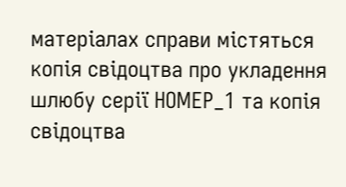матеріалах справи містяться копія свідоцтва про укладення шлюбу серії НОМЕР_1 та копія свідоцтва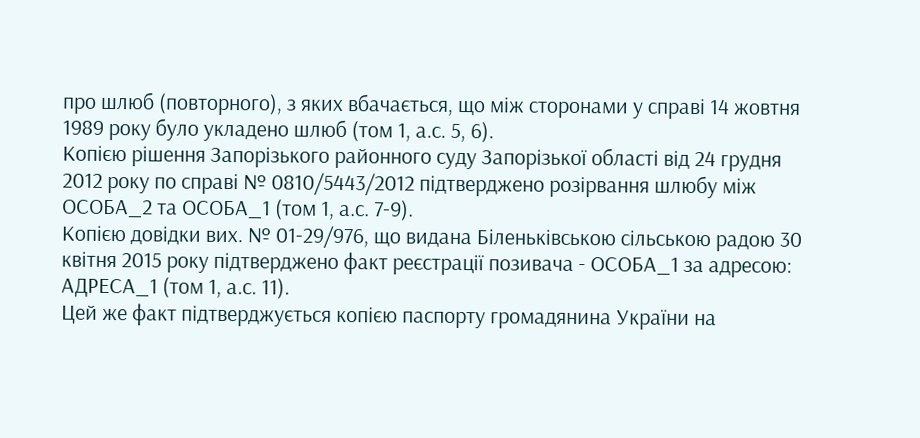про шлюб (повторного), з яких вбачається, що між сторонами у справі 14 жовтня 1989 року було укладено шлюб (том 1, а.с. 5, 6).
Копією рішення Запорізького районного суду Запорізької області від 24 грудня 2012 року по справі № 0810/5443/2012 підтверджено розірвання шлюбу між ОСОБА_2 та ОСОБА_1 (том 1, а.с. 7-9).
Копією довідки вих. № 01-29/976, що видана Біленьківською сільською радою 30 квітня 2015 року підтверджено факт реєстрації позивача - ОСОБА_1 за адресою: АДРЕСА_1 (том 1, а.с. 11).
Цей же факт підтверджується копією паспорту громадянина України на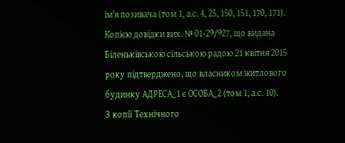ім'я позивача (том 1, а.с. 4, 25, 150, 151, 170, 171).
Копією довідки вих. № 01-29/927, що видана Біленьківською сільською радою 21 квітня 2015 року підтверджено, що власником житлового будинку АДРЕСА_1 є ОСОБА_2 (том 1, а.с. 10).
З копії Технічного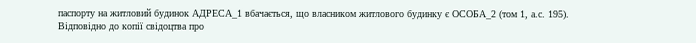паспорту на житловий будинок АДРЕСА_1 вбачається, що власником житлового будинку є ОСОБА_2 (том 1, а.с. 195).
Відповідно до копії свідоцтва про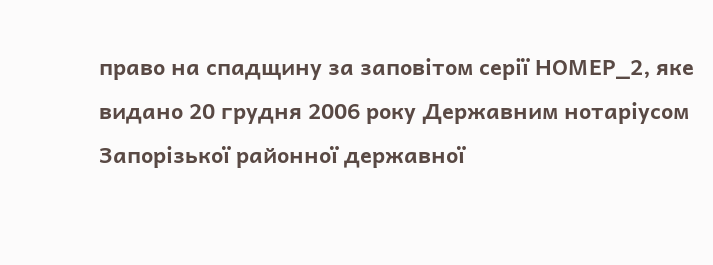право на спадщину за заповітом серії НОМЕР_2, яке видано 20 грудня 2006 року Державним нотаріусом Запорізької районної державної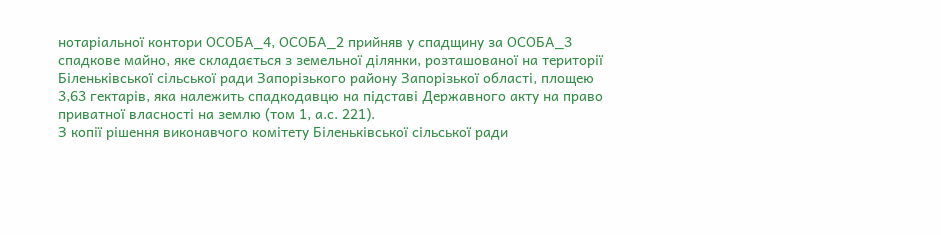нотаріальної контори ОСОБА_4, ОСОБА_2 прийняв у спадщину за ОСОБА_3 спадкове майно, яке складається з земельної ділянки, розташованої на території Біленьківської сільської ради Запорізького району Запорізької області, площею 3,63 гектарів, яка належить спадкодавцю на підставі Державного акту на право приватної власності на землю (том 1, а.с. 221).
З копії рішення виконавчого комітету Біленьківської сільської ради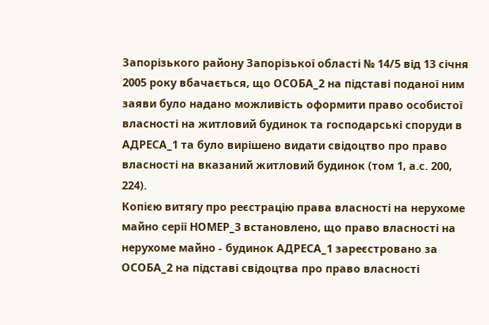Запорізького району Запорізької області № 14/5 від 13 січня 2005 року вбачається, що ОСОБА_2 на підставі поданої ним заяви було надано можливість оформити право особистої власності на житловий будинок та господарські споруди в АДРЕСА_1 та було вирішено видати свідоцтво про право власності на вказаний житловий будинок (том 1, а.с. 200, 224).
Копією витягу про реєстрацію права власності на нерухоме майно серії НОМЕР_3 встановлено, що право власності на нерухоме майно - будинок АДРЕСА_1 зареєстровано за ОСОБА_2 на підставі свідоцтва про право власності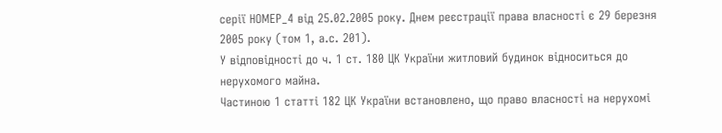серії НОМЕР_4 від 25.02.2005 року. Днем реєстрації права власності є 29 березня 2005 року (том 1, а.с. 201).
У відповідності до ч. 1 ст. 180 ЦК України житловий будинок відноситься до нерухомого майна.
Частиною 1 статті 182 ЦК України встановлено, що право власності на нерухомі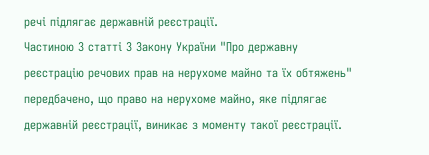речі підлягає державній реєстрації.
Частиною 3 статті 3 Закону України "Про державну реєстрацію речових прав на нерухоме майно та їх обтяжень" передбачено, що право на нерухоме майно, яке підлягає державній реєстрації, виникає з моменту такої реєстрації.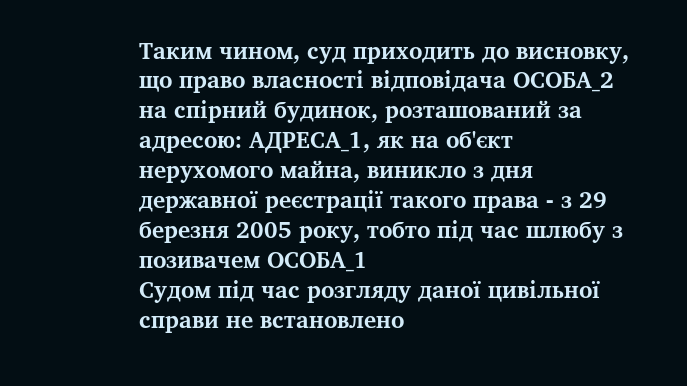Таким чином, суд приходить до висновку, що право власності відповідача ОСОБА_2 на спірний будинок, розташований за адресою: АДРЕСА_1, як на об'єкт нерухомого майна, виникло з дня державної реєстрації такого права - з 29 березня 2005 року, тобто під час шлюбу з позивачем ОСОБА_1
Судом під час розгляду даної цивільної справи не встановлено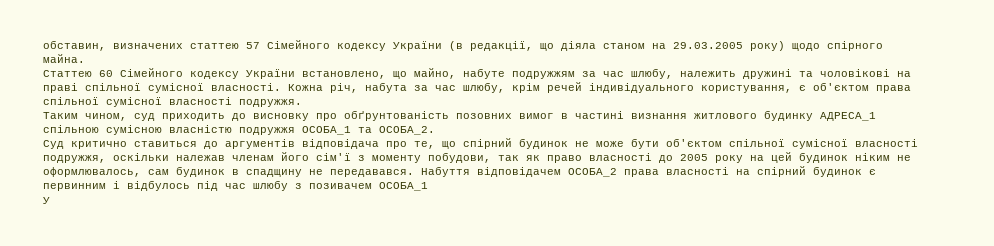обставин, визначених статтею 57 Сімейного кодексу України (в редакції, що діяла станом на 29.03.2005 року) щодо спірного майна.
Статтею 60 Сімейного кодексу України встановлено, що майно, набуте подружжям за час шлюбу, належить дружині та чоловікові на праві спільної сумісної власності. Кожна річ, набута за час шлюбу, крім речей індивідуального користування, є об'єктом права спільної сумісної власності подружжя.
Таким чином, суд приходить до висновку про обґрунтованість позовних вимог в частині визнання житлового будинку АДРЕСА_1 спільною сумісною власністю подружжя ОСОБА_1 та ОСОБА_2.
Суд критично ставиться до аргументів відповідача про те, що спірний будинок не може бути об'єктом спільної сумісної власності подружжя, оскільки належав членам його сім'ї з моменту побудови, так як право власності до 2005 року на цей будинок ніким не оформлювалось, сам будинок в спадщину не передавався. Набуття відповідачем ОСОБА_2 права власності на спірний будинок є первинним і відбулось під час шлюбу з позивачем ОСОБА_1
У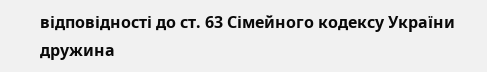відповідності до ст. 63 Сімейного кодексу України дружина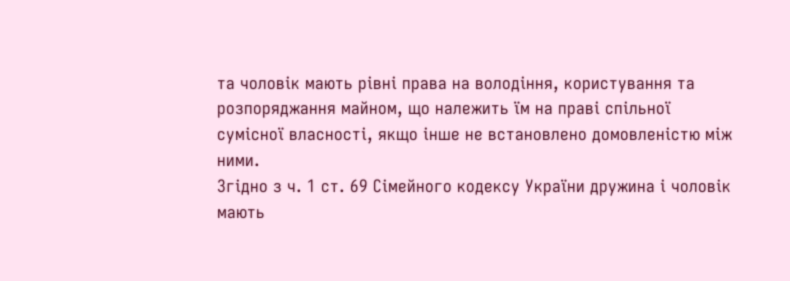та чоловік мають рівні права на володіння, користування та розпоряджання майном, що належить їм на праві спільної сумісної власності, якщо інше не встановлено домовленістю між ними.
Згідно з ч. 1 ст. 69 Сімейного кодексу України дружина і чоловік мають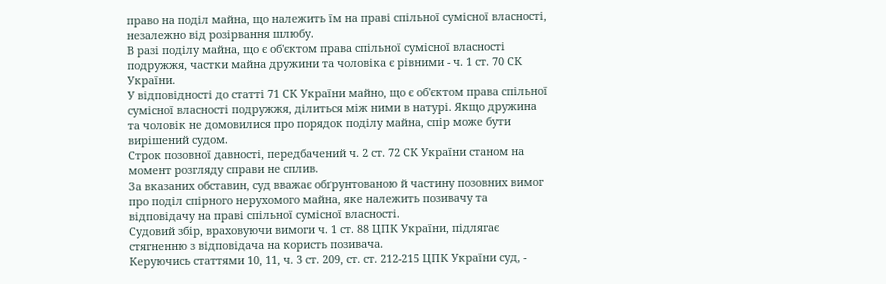право на поділ майна, що належить їм на праві спільної сумісної власності, незалежно від розірвання шлюбу.
В разі поділу майна, що є об'єктом права спільної сумісної власності подружжя, частки майна дружини та чоловіка є рівними - ч. 1 ст. 70 СК України.
У відповідності до статті 71 СК України майно, що є об'єктом права спільної сумісної власності подружжя, ділиться між ними в натурі. Якщо дружина та чоловік не домовилися про порядок поділу майна, спір може бути вирішений судом.
Строк позовної давності, передбачений ч. 2 ст. 72 СК України станом на момент розгляду справи не сплив.
За вказаних обставин, суд вважає обґрунтованою й частину позовних вимог про поділ спірного нерухомого майна, яке належить позивачу та відповідачу на праві спільної сумісної власності.
Судовий збір, враховуючи вимоги ч. 1 ст. 88 ЦПК України, підлягає стягненню з відповідача на користь позивача.
Керуючись статтями 10, 11, ч. 3 ст. 209, ст. ст. 212-215 ЦПК України суд, -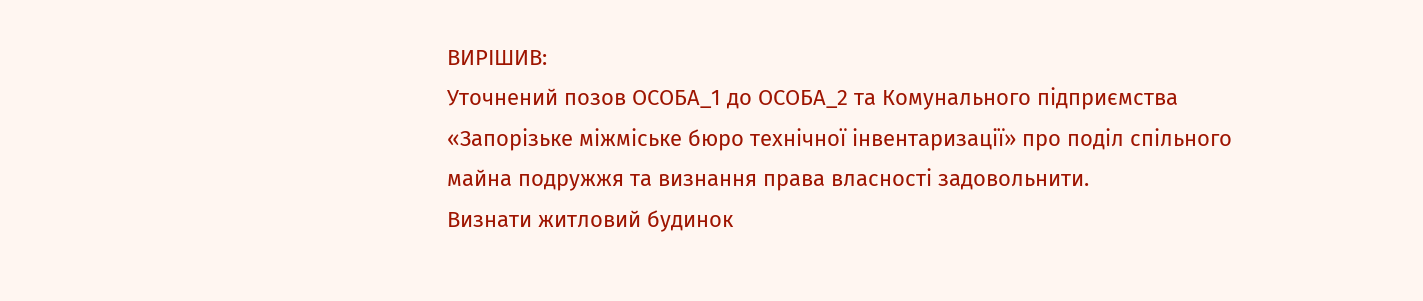ВИРІШИВ:
Уточнений позов ОСОБА_1 до ОСОБА_2 та Комунального підприємства «Запорізьке міжміське бюро технічної інвентаризації» про поділ спільного майна подружжя та визнання права власності задовольнити.
Визнати житловий будинок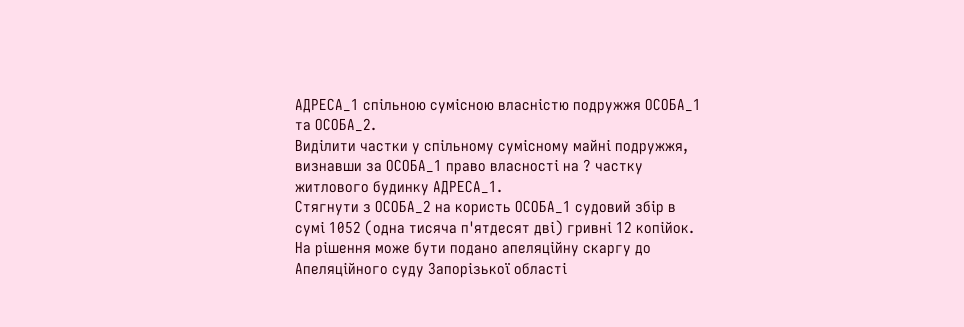АДРЕСА_1 спільною сумісною власністю подружжя ОСОБА_1 та ОСОБА_2.
Виділити частки у спільному сумісному майні подружжя, визнавши за ОСОБА_1 право власності на ? частку житлового будинку АДРЕСА_1.
Стягнути з ОСОБА_2 на користь ОСОБА_1 судовий збір в сумі 1052 (одна тисяча п'ятдесят дві) гривні 12 копійок.
На рішення може бути подано апеляційну скаргу до Апеляційного суду Запорізької області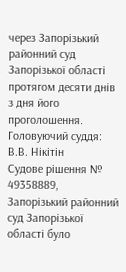через Запорізький районний суд Запорізької області протягом десяти днів з дня його проголошення.
Головуючий суддя: В.В. Нікітін
Судове рішення № 49358889, Запорізький районний суд Запорізької області було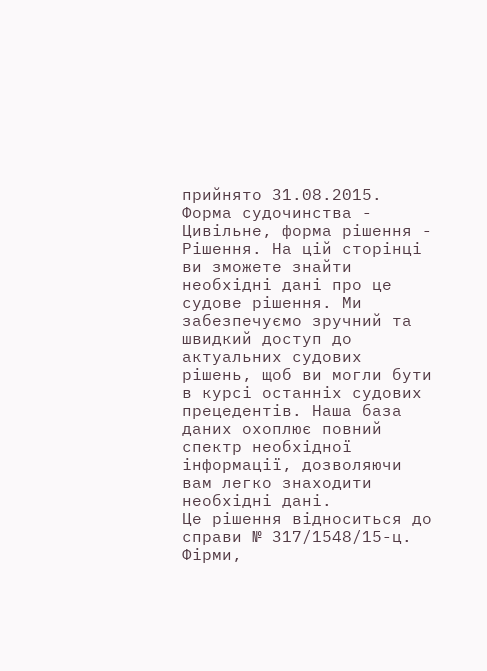прийнято 31.08.2015. Форма судочинства - Цивільне, форма рішення - Рішення. На цій сторінці ви зможете знайти необхідні дані про це судове рішення. Ми забезпечуємо зручний та швидкий доступ до актуальних судових рішень, щоб ви могли бути в курсі останніх судових прецедентів. Наша база даних охоплює повний спектр необхідної інформації, дозволяючи вам легко знаходити необхідні дані.
Це рішення відноситься до справи № 317/1548/15-ц. Фірми,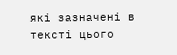які зазначені в тексті цього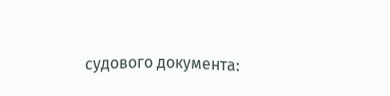судового документа: